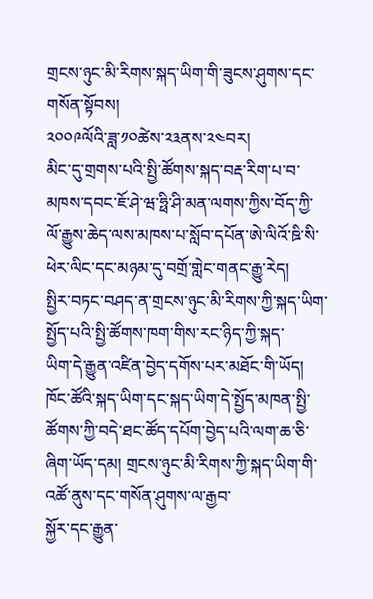གྲངས་ཉུང་མི་རིགས་སྐད་ཡིག་གི་ཟུངས་ཤུགས་དང་གསོན་སྟོབས།
༢༠༠༩ལོའི་ཟླ་༡༠ཚེས་༢༣ནས་༢༤བར།
མིང་དུ་གྲགས་པའི་སྤྱི་ཚོགས་སྐད་བརྡ་རིག་པ་བ་མཁས་དབང་ཇོ་ཤེ་ཝ་ཧྥི་ཤི་མན་ལགས་ཀྱིས་བོད་ཀྱི་ལོ་རྒྱུས་ཆེད་ལས་མཁས་པ་སློབ་དཔོན་ཨེ་ལིའོ་ཋི་སི་ཕེར་ལིང་དང་མཉམ་དུ་བགྲོ་གླེང་གནང་རྒྱུ་རེད།
སྤྱིར་བཏང་བཤད་ན་གྲངས་ཉུང་མི་རིགས་ཀྱི་སྐད་ཡིག་སྤྱོད་པའི་སྤྱི་ཚོགས་ཁག་གིས་རང་ཉིད་ཀྱི་སྐད་
ཡིག་དེ་རྒྱུན་འཛིན་བྱེད་དགོས་པར་མཐོང་གི་ཡོད། ཁོང་ཚོའི་སྐད་ཡིག་དང་སྐད་ཡིག་དེ་སྤྱོད་མཁན་སྤྱི་ཚོགས་ཀྱི་བདེ་ཐང་ཚོད་དཔོག་བྱེད་པའི་ལག་ཆ་ཅི་ཞིག་ཡོད་དམ། གྲངས་ཉུང་མི་རིགས་ཀྱི་སྐད་ཡིག་གི་འཚོ་ནུས་དང་གསོན་ཤུགས་ལ་རྒྱབ་
སྐྱོར་དང་རྒྱུན་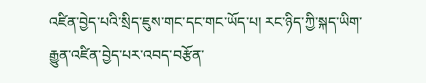འཛིན་བྱེད་པའི་སྲིད་ཇུས་གང་དང་གང་ཡོད་པ། རང་ཉིད་ཀྱི་སྐད་ཡིག་རྒྱུན་འཛིན་བྱེད་པར་འབད་བརྩོན་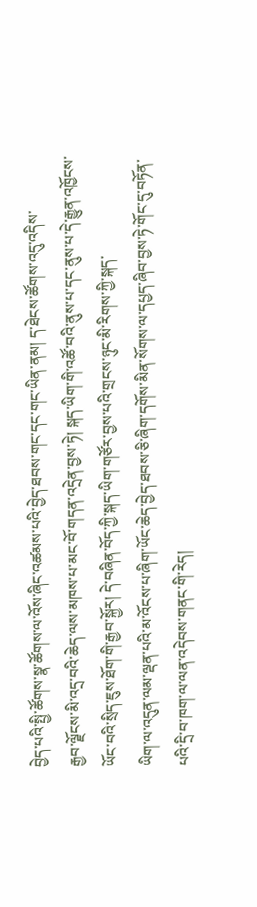བྱེད་པའི་སྤྱི་ཚོགས་སྣ་ཚོགས་ལ་འོས་ཞིང་འཚམས་པའི་བྱེད་ཐབས་གང་དང་གང་ཡིན་ནམ། ད་ཐེངས་ཚོགས་འདུ་འདིས་
རྒྱབ་ལྗོངས་མི་འདྲ་བའི་ཆེད་ལས་མཁས་པ་མང་བོ་གདན་འདྲེན་བྱས་ཏེ། སྐད་ཡིག་གི་འཚོ་བའི་ནུས་པ་དང་ནུས་པ་དེ་རྒྱུན་འཁྱོངས་ཡོང་བའི་སྲིད་ཇུས་ཐོག་གི་རྒྱབ་སྐྱོར། དེ་བཞིན་བོད་ཀྱི་སྐད་ཡིག་གཙོར་བྱས་པའི་གྲངས་ཉུང་མི་རིགས་ཀྱི་སྐད་
ཡིག་ལ་འདུན་ལམ་ལྡན་པའི་མ་འོངས་པ་ཞིག་ཡོང་ཆེད་བྱེད་ཐབས་ཅི་ཞིག་དགོས་མིན་སོགས་ལ་དཔྱད་ཞིབ་བྱས་ཏེ་གོང་དུ་བཏོན་པའི་དྲི་བ་ཁག་ལ་ལན་འདེབས་གནང་གི་རེད།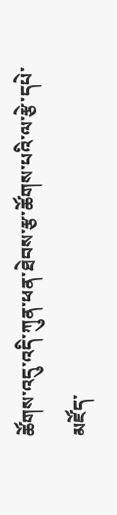ཚོགས་འདུ་འདི་ཀུན་ཕན་ཐེབས་རྩ་ཚོགས་པའི་ལ་རྩེ་དཔེ་མཛོད་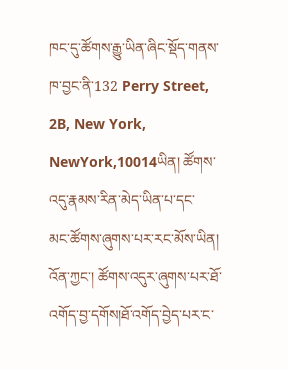ཁང་དུ་ཚོགས་རྒྱུ་ཡིན་ཞིང་སྡོད་གནས་ཁ་བྱང་ནི་132 Perry Street, 2B, New York, NewYork,10014ཡིན། ཚོགས་འདུ་རྣམས་རིན་མེད་ཡིན་པ་དང་
མང་ཚོགས་ཞུགས་པར་རང་མོས་ཡིན། འོན་ཀྱང་། ཚོགས་འདུར་ཞུགས་པར་ཐོ་འགོད་བྱ་དགོས།ཐོ་འགོད་བྱེད་པར་ང་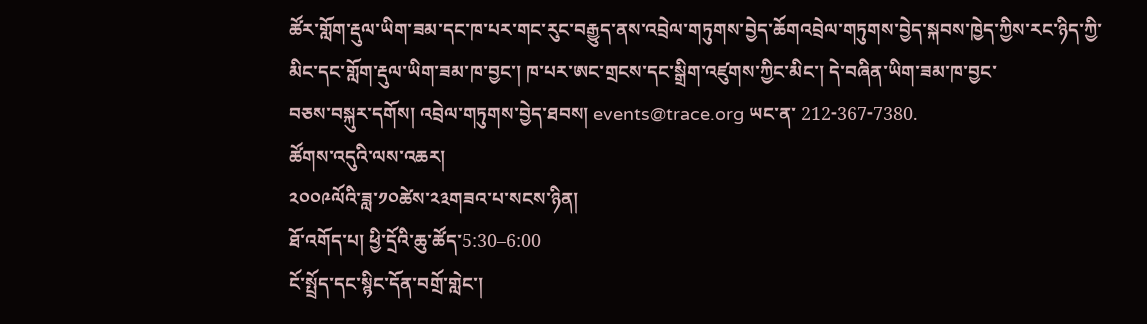ཚོར་གློག་རྡུལ་ཡིག་ཟམ་དང་ཁ་པར་གང་རུང་བརྒྱུད་ནས་འབྲེལ་གཏུགས་བྱེད་ཆོགའབྲེལ་གཏུགས་བྱེད་སྐབས་ཁྱེད་ཀྱིས་རང་ཉིད་ཀྱི་མིང་དང་གློག་རྡུལ་ཡིག་ཟམ་ཁ་བྱང་། ཁ་པར་ཨང་གྲངས་དང་སྒྲིག་འཛུགས་ཀྱིང་མིང་། དེ་བཞིན་ཡིག་ཟམ་ཁ་བྱང་
བཅས་བསྐུར་དགོས། འབྲེལ་གཏུགས་བྱེད་ཐབས། events@trace.org ཡང་ན་ 212-367-7380.
ཚོགས་འདུའི་ལས་འཆར།
༢༠༠༩ལོའི་ཟླ་༡༠ཚེས་༢༣གཟའ་པ་སངས་ཉིན།
ཐོ་འགོད་པ། ཕྱི་དྲོའི་ཆུ་ཚོད་5:30–6:00
ངོ་སྤྲོད་དང་སྙིང་དོན་བགྲོ་གླེང་།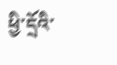ཕྱི་དྲོའི་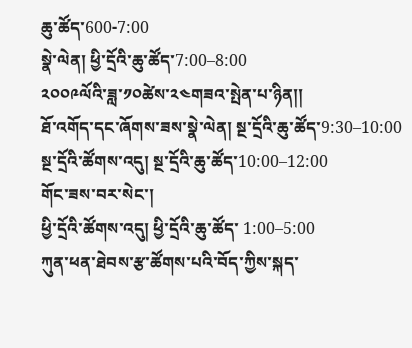ཆུ་ཚོད་600-7:00
སྣེ་ལེན། ཕྱི་དྲོའི་ཆུ་ཚོད་7:00–8:00
༢༠༠༩ལོའི་ཟླ་༡༠ཚེས་༢༤གཟའ་སྤེན་པ་ཉིན།།
ཐོ་འགོད་དང་ཞོགས་ཟས་སྣེ་ལེན། སྔ་དྲོའི་ཆུ་ཚོད་9:30–10:00
སྔ་དྲོའི་ཚོགས་འདུ། སྔ་དྲོའི་ཆུ་ཚོད་10:00–12:00
གོང་ཟས་བར་སེང་།
ཕྱི་དྲོའི་ཚོགས་འདུ། ཕྱི་དྲོའི་ཆུ་ཚོད་ 1:00–5:00
ཀུན་ཕན་ཐེབས་རྩ་ཚོགས་པའི་བོད་ཀྱིས་སྐད་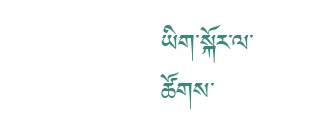ཡིག་སྐོར་ལ་ཚོགས་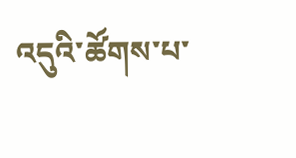འདུའི་ཚོགས་པ་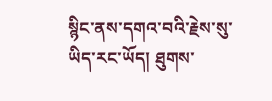སྙིང་ནས་དགའ་བའི་རྗེས་སུ་ཡིད་རང་ཡོད། ཐུགས་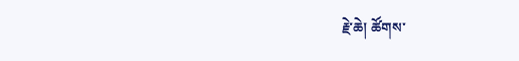རྗེ་ཆེ། ཚོགས་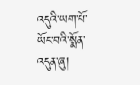འདུའི་ཡག་པོ་ཡོང་བའི་སྨོན་འདུན་ཞུ།